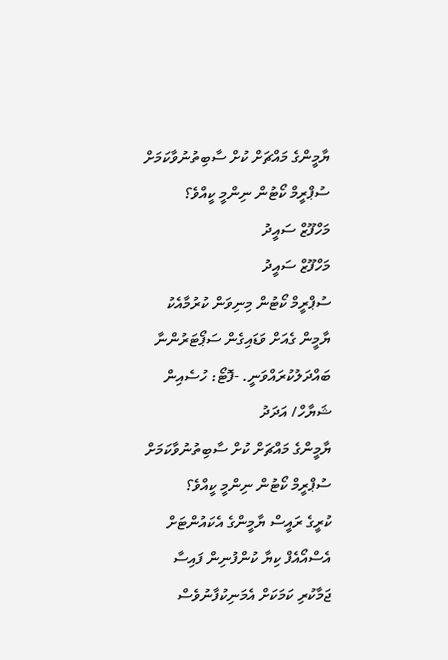ޔާމީންގެ މައްޗަށް ކުށް ސާބިތުނުވާކަމަށް ސުޕްރީމް ކޯޓުން ނިންމީ ކީއްވެ؟
މަހްފޫޒް ސައީދު
މަހްފޫޒް ސައީދު
ސުޕްރީމް ކޯޓުން މިނިވަން ކުރުމާއެކު ޔާމީން ގެއަށް ވަޑައިގެން ސަޕޯޓަރުންނާ ބައްދަލުކުރައްވަނީ. -ފޮޓޯ: ހުސެއިން ޝަޔާހް/ އަދަދު
ޔާމީންގެ މައްޗަށް ކުށް ސާބިތުނުވާކަމަށް ސުޕްރީމް ކޯޓުން ނިންމީ ކީއްވެ؟
ކުރީގެ ރައީސް ޔާމީންގެ އެކައުންޓަށް އެސްއޯއެފް ކިޔާ ކުންފުނިން ފައިސާ ޖަމާކުރި ކަމަކަށް އެމަނިކުފާނުވެސް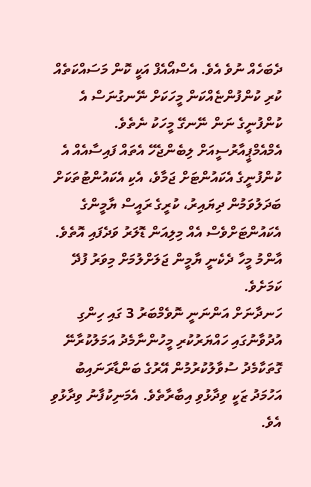ދެބަހެއް ނުވެ އެވެ. އެސްއޯއެފް އަކީ ކޮން މަސައްކަތެއް ކުރި ކުންފުންޏެއްކަން މީހަކަށް ނޭނގުނަސް އެ ކުންފުނީގެ ނަން ނޭނގޭ މީހަކު ނެތެވެ. އެމްއެމްޕީއާރުސީއަށް ލިބެންޖެހޭ އެތައް ފައިސާއެއް އެ ކުންފުނީގެ އެކައުންޓަށް ޖަމާވެ، އެކި އެކައުންޓުތަކަށް ބަދަލުވަމުން ދިޔައިރު، ކުރީގެ ރައީސް ޔާމީންގެ އެކައުންޓަށްވެސް އެއް މިލިއަން ޑޮލަރު ވަދެފައި އޮތެވެ. އާންމު މީހާ ދެކެނީ ޔާމީން ޖަލަށްލުމަށް މިވަރު ފުދޭ ކަމަށެވެ.
ހަނދާނަށް އަންނަނީ ނޮވެމްބަރު 3 ގައި ހިންގި އުދުވާނުގައި ހައްޔަރުކުރި މީހުންނާމެދު އަމަލުކުރާނޭ ގޮތަކާމެދު ސުވާލުކުރުމުން އޭރުގެ ބަންޑާރަނައިބު އަހުމަދު ޒަކީ ވިދާޅުވި އިބާރާތެވެ. އެމަނިކުފާނު ވިދާޅުވި އެވެ.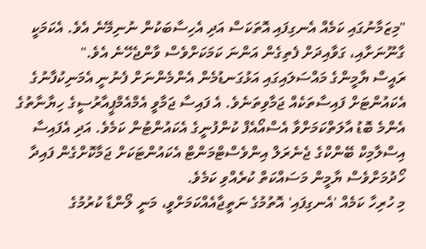"މިޒަމާނުގައި ކަމެއް އެނގިފައި އޮތަކަސް އަދި އެހިސާބަކުން ނުނިމޭނެ އެވެ. އެކަމަކީ ގާނޫނަށާއި، ގަވާއިދަށް ފެތިގެން އަންނަ ކަމަކަށްވެސް ވާންޖެހޭނެ އެވެ."
ރައީސް ޔާމީންގެ މައްސަލައިގައި އަޅުގަނޑުމެން އެންމެންނަށް ފެނުނީ އެމަނިކުފާނުގެ އެކައުންޓަށް ފައިސާތަކެއް ޖަމާވިތަނެވެ. އެ ފައިސާ ޖަމާވީ އެމްއެމްޕީއާރުސީގެ ހިޔާނާތުގެ އެންމެ ބޮޑު އާލަތްކަމަށްވާ އެސްއޯއެފް ކުންފުނީގެ އެކައުންޓުން ކަމެވެ. އަދި އެފައިސާ އިސްލާމިކް ބޭންކްގެ ޖެނެރަލް އިންވެސްޓްމަންޓް އެކައުންޓަކަށް ޖަމާކޮށްގެން ފައިދާ ހޯދުމަށްވެސް ޔާމީން މަސައްކަތް ކުރެއްވި ކަމެވެ.
މި ހުރިހާ ކަމެއް 'އެނގިފައި' އޮތުމުގެ ނަތީޖާއެއްކަމަށްވީ، މަނީ ލޯންޑާ ކުރުމުގެ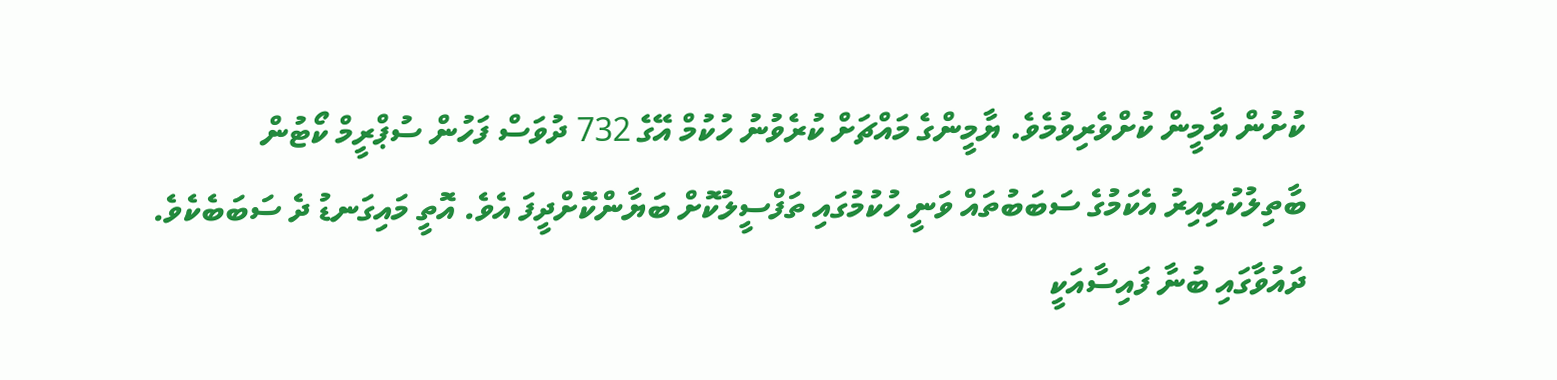ކުށުން ޔާމީން ކުށްވެރިވުމެވެ. ޔާމީންގެ މައްޗަށް ކުރެވުނު ހުކުމް އޭގެ 732 ދުވަސް ފަހުން ސުޕްރީމް ކޯޓުން ބާތިލުކުރިއިރު އެކަމުގެ ސަބަބުތައް ވަނީ ހުކުމުގައި ތަފްސީލުކޮށް ބަޔާންކޮށްދީފަ އެވެ. އޮތީ މައިގަނޑު ދެ ސަބަބެކެވެ.
ދައުވާގައި ބުނާ ފައިސާއަކީ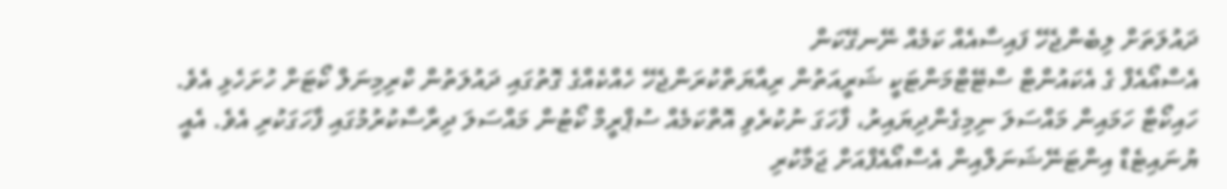ދައުލަތަށް ލިބެންޖެހޭ ފައިސާއެއް ކަމެއް ނޭނގޭކަން
އެސްއޯއެފް ގެ އެކައުންޓް ސްޓޭޓްމަންޓަކީ ޝަރީއަތުން ރިއާޔަތްކުރަންޖެހޭ ހެއްކެއްގެ ގޮތުގައި ދައުލަތުން ކްރިމިނަލް ކޯޓަށް ހުށަހެޅި އެވެ. ހައިކޯޓާ ހަމައިން މައްސަލަ ނިމިގެންދިޔައިރު، ފާހަގަ ނުކުރެވި އޮތްކަމެއް ސުޕްރީމް ކޯޓުން މައްސަލަ ދިރާސާކުރުމުގައި ފާހަގަކުރި އެވެ. އެއީ ޔުނައިޓެޑް އިންޓަނޭޝަނަލްއިން އެސްއޯއެފްއަށް ޖަމާކުރި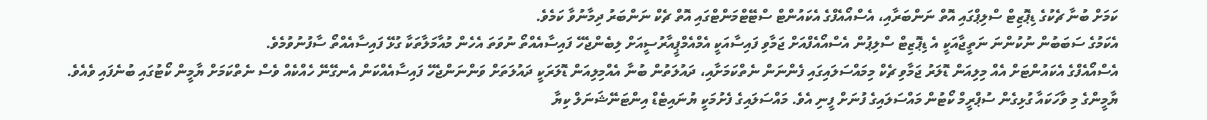ކަމަށް ބުނާ ޗެކުގެ ޑިޕޮޒިޓް ސްލިޕްގައި އޮތް ނަންބަރާއި، އެސްއޯއެފްގެ އެކައުންޓް ސްޓޭޓްމަންޓްގައި އޮތް ޗެކް ނަންބަރު ދިމާނުވާ ކަމެވެ.
އެކަމުގެ ސަބަބުން ނުކުންނަ ނަތީޖާއަކީ އެ ޑިޕޮޒިޓް ސްލިޕުން އެސްއޯއެފްއަށް ޖަމާވި ފައިސާއަކީ އެމްއެމްޕީއާރުސީއަށް ލިބެންޖެހޭ ފައިސާއެއްތޯ ނުވަތަ އެހެން މުއާމަލާތަކާ ގުޅޭ ފައިސާއެއްތޯ ސާފުނުވުމެވެ.
އެސްއޯއެފްގެ އެކައުންޓަށް އެއް މިލިއަން ޑޮލަރު ޖަމާވި ޗެކް މިމައްސަލައިގައި ފެންނަން ނެތްކަމަށާއި، ދައުލަތުން ބުނާ އެއްމިލިއަން ޑޮލަރަކީ ދައުލަތަށް ވަންނަންޖެހޭ ފައިސާއެއްކަން އެނގޭނޭ ހެއްކެއް ވެސް ނެތްކަމަށް ޔާމީން ކޯޓުގައި ބުނެފައި ވެއެވެ.
ޔާމީންގެ މި ވާހަކައާ ގުޅިގެން ސުޕްރީމް ކޯޓުން މައްސަލައިގެ ފުނަށް ފީނި އެވެ. މައްސަލައިގެ ފެށުމަކީ ޔުނައިޓެޑް އިންޓަނޭޝަނަލް ކިޔާ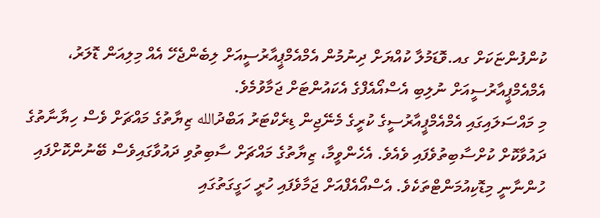ކުންފުންޏަކަށް ގއ.ވޮޑަމުލާ ކުއްޔަށް ދިނުމުން އެމްއެމްޕީއާރުސީއަށް ލިބެންޖެހޭ އެއް މިލިއަން ޑޮލަރު، އެމްއެމްޕީއާރުސީއަށް ނުލިބި އެސްއޯއެފްގެ އެކައުންޓަށް ޖަމާވުމެވެ.
މި މައްސަލައިގައި އެމްއެމްޕީއާރުސީގެ ކުރީގެ މެނޭޖިން ޑިރެކްޓަރު އަބްދުالله ޒިޔާތުގެ މައްޗަށް ވެސް ހިޔާނާތުގެ ދައުވާކޮށް ކުށްސާބިތުވެފައި ވެއެވެ. އެހެންވީމާ، ޒިޔާތުގެ މައްޗަށް ސާބިތުވި ދައުވާގައިވެސް ބޭނުންކޮށްފައި ހުންނާނީ މިޑޮކިއުމަންޓްތަކެވެ. އެސްއޯއެފްއަށް ޖަމާވެފައި ހުރީ ހަގީގަތުގައި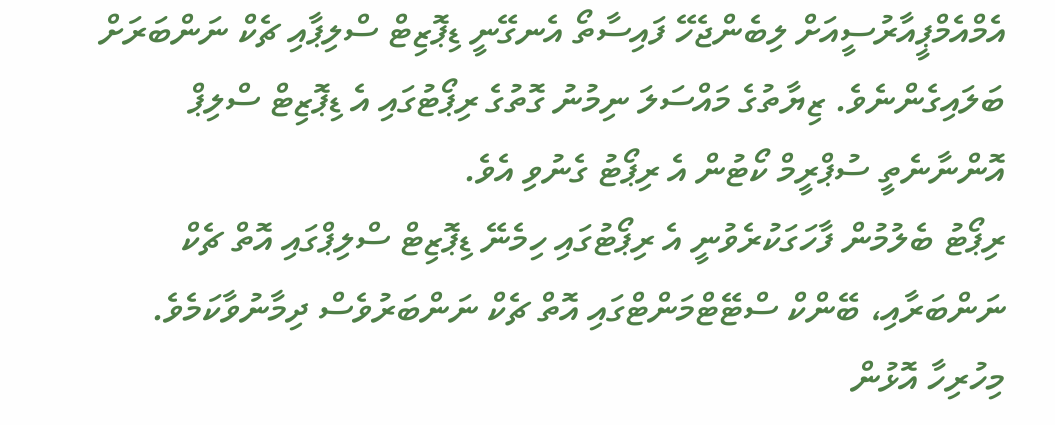އެމްއެމްޕީއާރުސީއަށް ލިބެންޖެހޭ ފައިސާތޯ އެނގޭނީ ޑިޕޮޒިޓް ސްލިޕާއި ޗެކް ނަންބަރަށް ބަލައިގެންނެވެ. ޒިޔާތުގެ މައްސަލަ ނިމުނު ގޮތުގެ ރިޕޯޓުގައި އެ ޑިޕޮޒިޓް ސްލިޕް އޮންނާނެތީ ސުޕްރީމް ކޯޓުން އެ ރިޕޯޓު ގެނުވި އެވެ.
ރިޕޯޓު ބެލުމުން ފާހަގަކުރެވުނީ އެ ރިޕޯޓުގައި ހިމެނޭ ޑިޕޮޒިޓް ސްލިޕްގައި އޮތް ޗެކް ނަންބަރާއި، ބޭންކް ސްޓޭޓްމަންޓްގައި އޮތް ޗެކް ނަންބަރުވެސް ދިމާނުވާކަމެވެ. މިހުރިހާ އޮޅުން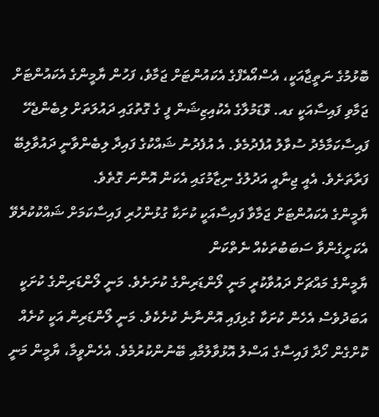ބޮޅުމުގެ ނަތީޖާއަކީ، އެސްއޯއެފްގެ އެކައުންޓަށް ޖަމާވެ، ފަހުން ޔާމީންގެ އެކައުންޓަށް ޖަމާވި ފައިސާއަކީ ގއ. ވޮޑަމުލާގެ އެކުއިޒިޝަން ފީ ގެ ގޮތުގައި ދައުލަތަށް ލިބެންޖެހޭ ފައިސާކަމާމެދު ސުވާލު އުފެދުމެވެ. އެ އުފެދުނު ޝައްކުގެ ފައިދާ ލިބެންވާނީ ދައުވާލިބޭ ފަރާތަށެވެ. އެއީ ޖިނާއީ އަދުލުގެ ނިޒާމުގައި އެކަން އޮންނަ ގޮތެވެ.
ޔާމީންގެ އެކައުންޓަށް ޖަމާވާ ފައިސާއަކީ ކުށަކާ ގުޅުންހުރި ފައިސާކަމަށް ޝައްކުކުރެވޭ އެކަށީގެންވާ ސަބަބުތަކެއް ނެތްކަން
ޔާމީންގެ މައްޗަށް ދައުވާކުރީ މަނީ ލޯންޑަރިންގެ ކުށަށެވެ. މަނީ ލޯންޑަރިންގެ ކުށަކީ އަބަދުވެސް އެހެން ކުށަކާ ގުޅިފައި އޮންނާނެ ކުށެކެވެ. މަނީ ލޯންޑަރިން އަކީ ކުށެއް ކޮށްގެން ހޯދާ ފައިސާގެ އަސްލު އޮޅުވާލުމާއި ބޭނުންކުރުމެވެ. އެހެންވީމާ، ޔާމީން މަނީ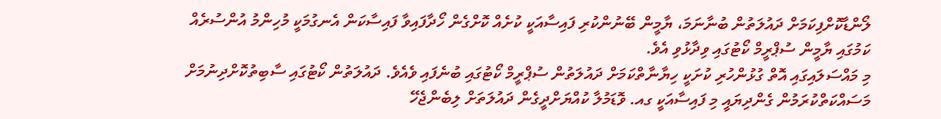ލޯންޑާކޮށްފިކަމަށް ދައުލަތުން ބުނާނަމަ، ޔާމީން ބޭނުންކުރި ފައިސާއަކީ ކުށެއް ކޮށްގެން ހޯދާފައިވާ ފައިސާކަން އެނގުމަކީ މުހިންމު އުންސުރެއް ކަމުގައި ޔާމީން ސުޕްރީމް ކޯޓުގައި ވިދާޅުވި އެވެ.
މި މައްސަލައިގައި އޮތް ގުޅުންހުރި ކުށަކީ ހިޔާނާތްކަމަށް ދައުލަތުން ސުޕްރީމް ކޯޓުގައި ބުނެފައި ވެއެވެ. ދައުލަތުން ކޯޓުގައި ސާބިތުކޮށްދިނުމަށް މަސައްކަތްކުރަމުން ގެންދިޔައީ މި ފައިސާއަކީ ގއ. ވޮޑަމުލާ ކުއްޔަށްދީގެން ދައުލަތަށް ލިބެންޖެހޭ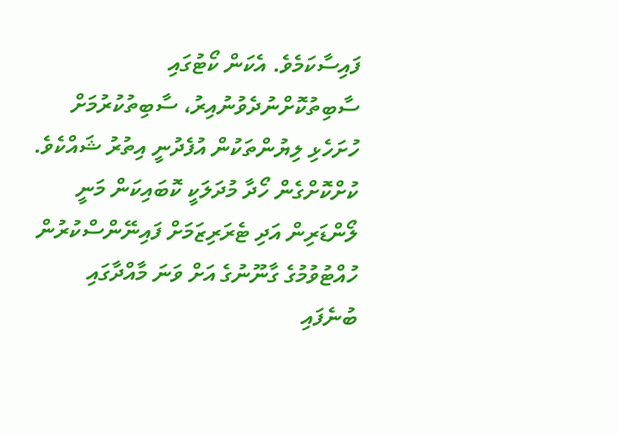ފައިސާކަމެވެ. އެކަން ކޯޓުގައި ސާބިތުކޮށްނުދެވުނުއިރު، ސާބިތުކުރުމަށް ހުށަހެޅި ލިޔުންތަކުން އުފެދުނީ އިތުރު ޝައްކެވެ.
ކުށްކޮށްގެން ހޯދާ މުދަލަކީ ކޮބައިކަން މަނީ ލޯންޑަރިން އަދި ޓެރަރިޒަމަށް ފައިނޭންސްކުރުން ހުއްޓުވުމުގެ ގާނޫނުގެ އަށް ވަނަ މާއްދާގައި ބުނެފައި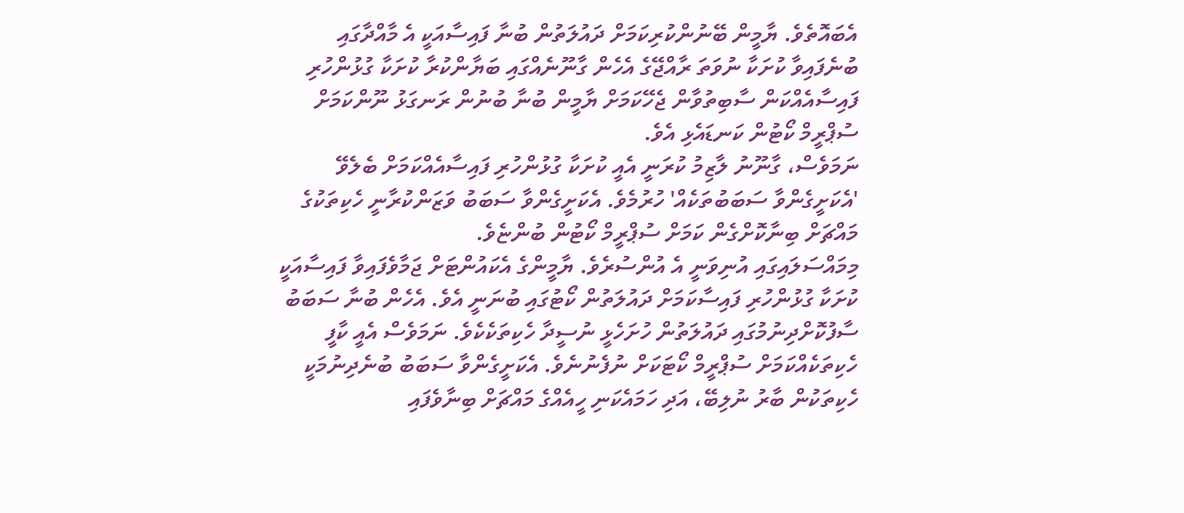އެބައޮތެވެ. ޔާމީން ބޭނުންކުރިކަމަށް ދައުލަތުން ބުނާ ފައިސާއަކީ އެ މާއްދާގައި ބުނެފައިވާ ކުށަކާ ނުވަތަ ރާއްޖޭގެ އެހެން ގާނޫނެއްގައި ބަޔާންކުރާ ކުށަކާ ގުޅުންހުރި ފައިސާއެއްކަން ސާބިތުވާން ޖެހޭކަމަށް ޔާމީން ބުނާ ބުނުން ރަނގަޅު ނޫންކަމަށް ސުޕްރީމް ކޯޓުން ކަނޑައެޅި އެވެ.
ނަމަވެސް، ގާނޫނު ލާޒިމު ކުރަނީ އެއީ ކުށަކާ ގުޅުންހުރި ފައިސާއެއްކަމަށް ބެލެވޭ 'އެކަށީގެންވާ ސަބަބުތަކެއް' ހުރުމެވެ. އެކަށީގެންވާ ސަބަބު ވަޒަންކުރާނީ ހެކިތަކުގެ މައްޗަށް ބިނާކޮށްގެން ކަމަށް ސުޕްރީމް ކޯޓުން ބުންޏެވެ.
މިމައްސަލައިގައި އުނިވަނީ އެ އުންސުރެވެ. ޔާމީންގެ އެކައުންޓަށް ޖަމާވެފައިވާ ފައިސާއަކީ ކުށަކާ ގުޅުންހުރި ފައިސާކަމަށް ދައުލަތުން ކޯޓުގައި ބުނަނީ އެވެ. އެހެން ބުނާ ސަބަބު ސާފުކޮށްދިނުމުގައި ދައުލަތުން ހުށަހެޅީ ނުސީދާ ހެކިތަކެކެވެ. ނަމަވެސް އެއީ ކާފީ ހެކިތަކެއްކަމަށް ސުޕްރީމް ކޯޓަކަށް ނުފެނުނެވެ. އެކަށީގެންވާ ސަބަބު ބުނެދިނުމަކީ ހެކިތަކުން ބާރު ނުލިބޭ، އަދި ހަމައެކަނި ހީއެއްގެ މައްޗަށް ބިނާވެފައި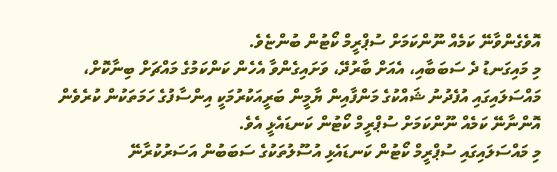އޮވެގެންވާނޭ ކަމެއް ނޫންކަމަށް ސުޕްރީމް ކޯޓުން ބުންޏެވެ.
މި މައިގަނޑު ދެ ސަބަބާއި، އެއަށް ބާރުދޭ، ވަށައިގެންވާ އެހެން ކަންކަމުގެ މައްޗަށް ބިނާކޮށް، މައްސަލައިގައި އުފެދުނު ޝައްކުގެ މަންފާއިން ޔާމީން ބަރީއަކުރުމަކީ އިންސާފުގެ ހަމަތަކުން ކުރެވެން އޮންނާނޭ ކަމެއް ނޫންކަމަށް ސުޕްރީމް ކޯޓުން ކަނޑައެޅީ އެވެ.
މި މައްސަލައިގައި ސުޕްރީމް ކޯޓުން ކަނޑައެޅި އުސޫލުތަކުގެ ސަބަބުން އަސަރުކުރާނޭ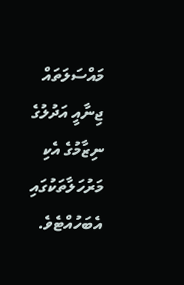މައްސަލަތައް ޖިނާއީ އަދުލުގެ ނިޒާމުގެ އެކި މަރުހަލާތަކުގައި އެބަހުއްޓެވެ.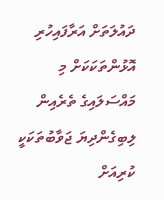ދައުލަތަށް އަރާފައިހުރި އޮޅުންތަކަކަށް މި މައްސަލައިގެ ތެރެއިން ލިބިގެންދިޔަ ޖަވާބުތަކަކީ ކުރިއަށް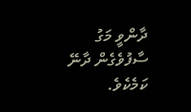ދާންވީ މަގު ސާފުވެގެން ދާނޭ ކަމެކެވެ.